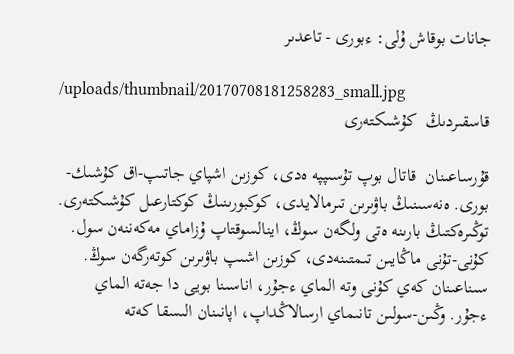جانات بوقاش ۇلى: ءبورى - تاعدىر

/uploads/thumbnail/20170708181258283_small.jpg
قاسقىردىڭ  كۇشىكتەرى

قۇرساعىنان  قاتال بوپ تۇسىپپە ەدى، كوزىن اشپاي جاتىپ-اق كۇشىك-بورى. ەنەسىنىڭ باۋىرىن تىرمالايدى، كوكبورىنىڭ كوكتارعىل كۇشىكتەرى.   توڭىرەكتىڭ بارىنە ەتى ولگەن سوڭ، اينالسوقتاپ ۇزاماي مەكەننەن سول. كۇنى-تۇنى ماڭايىن تىمتىنەدى، كوزىن اشىپ باۋىرىن كوتەرگەن سوڭ.   سىناعىنان كەي كۇنى وتە الماي ءجۇر، اناسىنا بويى دا جەتە الماي ءجۇر. وڭىن-سولىن تانىماي ارسالاڭداپ، اپانىنان الىسقا كەتە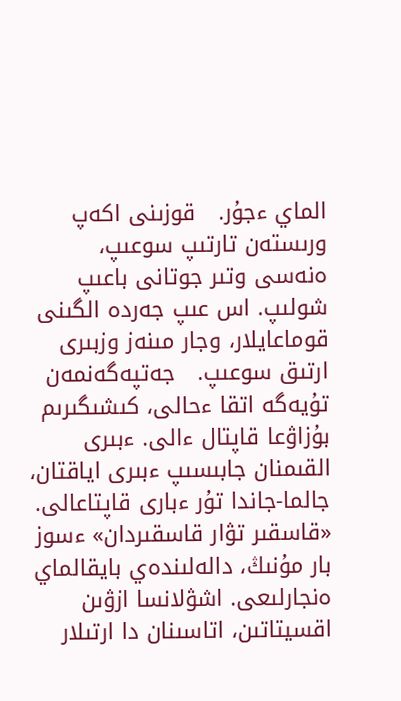الماي ءجۇر.   قوزىنى اكەپ ورىستەن تارتىپ سوعىپ، ەنەسى وتىر جوتانى باعىپ شولىپ. اس عىپ جەردە الگىنى قوماعايلار، وجار مىنەز وزبىرى ارتىق سوعىپ.   جەتپەگەنمەن تۇيەگە اتقا ءحالى، كىشىگىرىم بۇزاۋعا قاپتال ءالى. ءبىرى القىمنان جابىسىپ ءبىرى اياقتان، جالما-جاندا تۇر ءبارى قاپتاعالى.   «قاسقىر تۋار قاسقىردان» ءسوز بار مۇنىڭ، دالەلىندەي بايقالماي ەنجارلىعى. اشۋلانسا ازۋىن اقسيتاتىن، اتاسىنان دا ارتىلار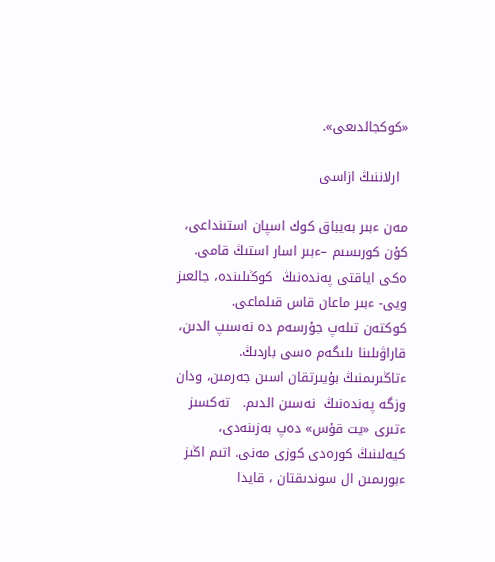«كوكجالدىعى».

  ارلاننىڭ ازاسى

مەن ءبىر بەيباق كوك اسپان استىنداعى، كۇن كورىسىم –ءبىر اسار استىڭ قامى. ەكى اياقتى پەندەنىڭ  كوڭىلىندە، جالعىز ويى- ءبىر ماعان قاس قىلماعى.   كوكتەن تىلەپ جۇرسەم دە نەسىپ الدىن، قاراۋىلىنا ىلىگەم ەسى باردىڭ. ءتاڭىرىمنىڭ بۇيىرتقان اسىن جەرمىن، ودان وزگە پەندەنىڭ  نەسىن الدىم.   تەكسىز ءتىرى «يت قۇس» دەپ بەزىنەدى، كيەلىنىڭ كورەدى كوزى مەنى. اتىم اڭىز ءبورىمىن ال سوندىقتان ، قايدا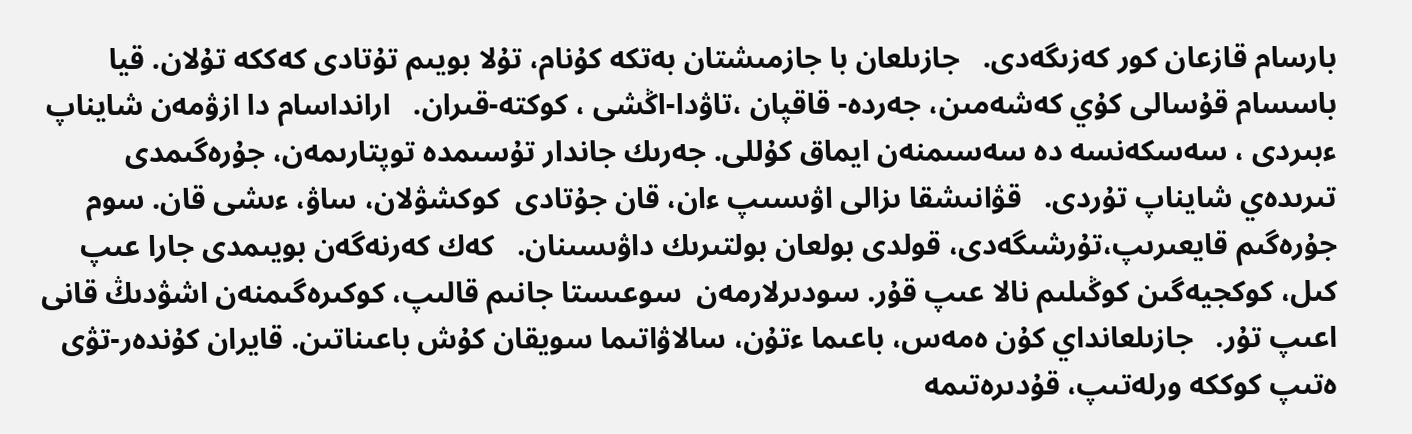بارسام قازعان كور كەزىگەدى.   جازىلعان با جازمىشتان بەتكە كۇنام، تۇلا بويىم تۇتادى كەككە تۇلان. قيا باسسام قۇسالى كۇي كەشەمىن، جەردە- قاقپان ،تاۋدا-اڭشى ، كوكتە-قىران.   ارانداسام دا ازۋمەن شايناپ ءبىردى ، سەسكەنسە دە سەسىمنەن ايماق كۇللى. جەرىك جاندار تۇسىمدە توپتارىمەن، جۇرەگىمدى تىرىدەي شايناپ تۇردى.   قۋانىشقا ىزالى اۋىسىپ ءان، قان جۇتادى  كوكشۋلان، ساۋ، ءىشى قان. سوم جۇرەگىم قايعىرىپ،تۇرشىگەدى، قولدى بولعان بولتىرىك داۋىسىنان.   كەك كەرنەگەن بويىمدى جارا عىپ كىل، كوكجيەگىن كوڭىلىم نالا عىپ قۇر. سودىرلارمەن  سوعىستا جانىم قالىپ، كوكىرەگىمنەن اشۋدىڭ قانى اعىپ تۇر.   جازىلعانداي كۇن ەمەس، باعىما ءتۇن، سالاۋاتىما سويقان كۇش باعىناتىن. قايران كۇندەر-تۋى ەتىپ كوككە ورلەتىپ، قۇدىرەتىمە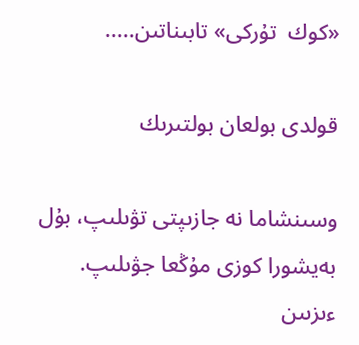«كوك  تۇركى» تابىناتىن.....

قولدى بولعان بولتىرىك

وسىنشاما نە جازىپتى تۋىلىپ، بۇل بەيشورا كوزى مۇڭعا جۋىلىپ. ءىزىىن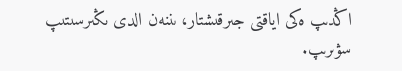اڭدىپ ەكى اياقتى جىرقىشتار، ىننەن الدى ىڭىرسىتىپ سۋىرىپ.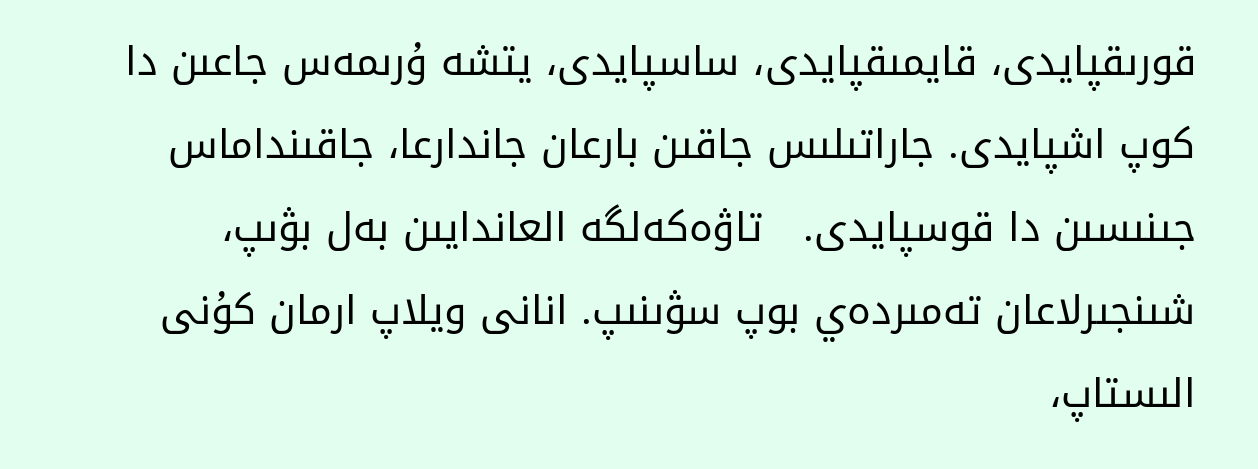قورىقپايدى، قايمىقپايدى، ساسپايدى، يتشە ۇرىمەس جاعىن دا كوپ اشپايدى. جاراتىلىس جاقىن بارعان جاندارعا، جاقىنداماس جىنىسىن دا قوسپايدى.   تاۋەكەلگە العاندايىن بەل بۋىپ، شىنجىرلاعان تەمىردەي بوپ سۋىنىپ. انانى ويلاپ ارمان كۇنى الىستاپ،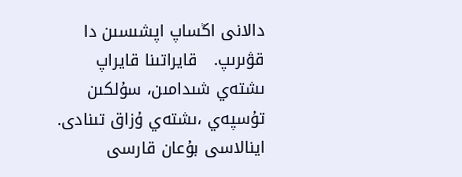دالانى اڭساپ اپشىسىن دا قۋىرىپ.   قايراتىنا قايراپ  ىشتەي شىدامىن، سۇلكىن تۇسپەي ،ىشتەي ۇزاق تىنادى. اينالاسى بۇعان قارسى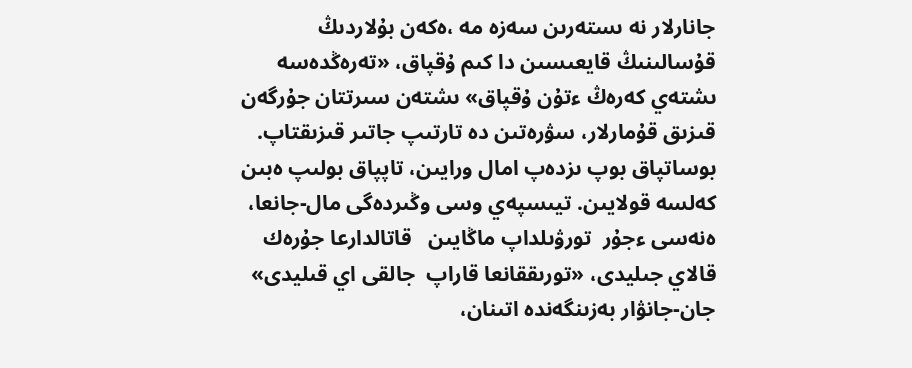جانارلار نە ىستەرىن سەزە مە ،ەكەن بۇلاردىڭ   قۇسالىنىڭ قايعىسىن دا كىم ۇقپاق، «تەرەڭدەسە ىشتەي كەرەڭ ءتۇن ۇقپاق» ىشتەن سىرتتان جۇرگەن قىزىق قۇمارلار، سۋرەتىن دە تارتىپ جاتىر قىزىقتاپ.   بوساتپاق بوپ ىزدەپ امال ورايىن، تاپپاق بولىپ ەبىن كەلسە قولايىن. تيىسپەي وسى وڭىردەگى مال-جانعا، ەنەسى ءجۇر  تورۋىلداپ ماڭايىن   قاتالدارعا جۇرەك  قالاي جىليدى، «تورىققانعا قاراپ  جالقى اي قىليدى» جان-جانۋار بەزىنگەندە اتىنان،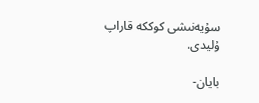سۇيەنىشى كوككە قاراپ ۇليدى.

بايان-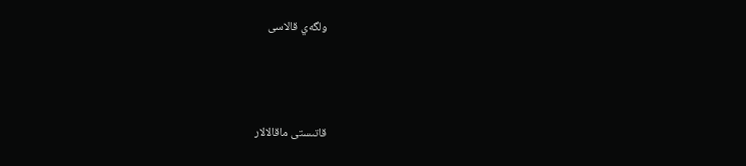ولگەي قالاسى



قاتىستى ماقالالار